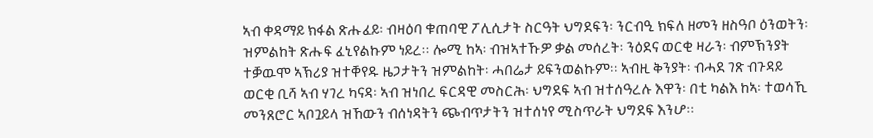ኣብ ቀዳማይ ክፋል ጽሑፈይ፡ ብዛዕባ ቁጠባዊ ፖሊሲታት ስርዓት ህግደፍን፡ ንርብዒ ክፍለ ዘመን ዘስዓቦ ዕንወትን፡ ዝምልከት ጽሑፍ ፈኒየልኩም ነይረ፡፡ ሎሚ ከኣ፡ ብዝኣተኹዎ ቃል መሰረት፡ ንዕደና ወርቂ ዛራን፡ ብምኽንያት ተቓዉሞ ኣኽሪያ ዝተቐየዱ ዜጋታትን ዝምልከት፡ ሓበሬታ ይፍንወልኩም፡፡ ኣብዚ ቅንያት፡ ብሓደ ገጽ ብጉዳይ ወርቂ ቢሻ ኣብ ሃገረ ካናዳ፡ ኣብ ዝነበረ ፍርዳዊ መስርሕ፡ ህግደፍ ኣብ ዝተሰዓረሉ እዋን፡ በቲ ካልእ ከኣ፡ ተወሳኺ መንጸሮር ኣቦጓይላ ዝኸውን ብሰነዳትን ጭብጥታትን ዝተሰነየ ሚስጥራት ህግደፍ እንሆ፡፡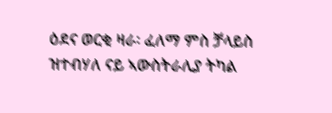ዕደና ወርቂ ዛራ፡ ፈለማ ምስ ቻላይስ ዝተብሃለ ናይ ኣውስትራሊያ ትካል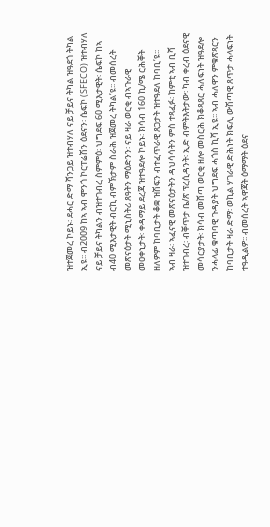ዝተጀመረ ኮይኑ፡ ደሓር ድማ ሻንጋይ ዝተብሃለ ናይ ቻይና ትካል ዝዓደጎ ትካል ኢዩ፡፡ ብ2009 ከኣ ኣብ ሞንጎ ኮርፐሬሽን ዕደናን፡ ሴፍኮ (SFECO) ዝተብሃለ ናይ ቻይና ትካልን ብዝተገብረ ስምምዕ፡ ህግደፍ 60 ሚእታዊት፡ ሴፍኮ ከኣ ብ40 ሚእታዊት ብርኪ ብምኽታም ስራሕ ዝጀመረ ትካል’ዩ፡፡ ብመሰረት መጽናዕታት ሚኒስትሪ ጸዓትን ማዕድንን፡ ናይ ዛራ ወርቂ ብኣጉራዊ መዐቀኒታት፡ ቀዳማይ ደረጃ ዝተዓደሎ ኮይኑ፡ ክሳብ 160 ኪ/ሜ ርሕቐት ዘለዎም ከባቢታት ቆቋ ዝሽፍን ብተፈጥራዊ ጸጋታት ዝተዓደለ ከባቢ’ዩ፡፡
ኣብ ዛራ፡ ኣፈናዊ መጽናዕታትን ዳህሳሳትን ምስ ተጻፈፉ፡ ከምቲ ኣብ ቢሻ ዝተገብረ፡ ብቐጥታ ቤ/ጽ ፕረሲዳንት፡ ኢድ ብምትእትታው፡ ካብ ቀረብ ዕደናዊ መሳርያታት፡ ክሳብ መሸጣ ወርቂ ዘሎ መስርሕ ክቆጻጸር ሓለፍነት ዝዓደሎ ንሓላፊ ቁጣባዊ ጉዳያት ህግደፍ ሓጎስ ኪሻ ኢዩ፡፡ ኣብ ሓለዋን ምቁጽጻርን ከባቢታት ዛራ ድማ፡ ወኪል ሃገራዊ ድሕነት ክፍሊ ውሽጣዊ ጸጥታ ሓላፍነት ተዓዲልዎ፡፡ ብመሰረት ኣዋጃት ዕማማት ዕደና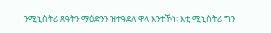ንሚኒስትሪ ጸዓትን ማዕድንን ዝተዓደለ ዋላ እንተኾነ፡ እቲ ሚኒስትሪ ግን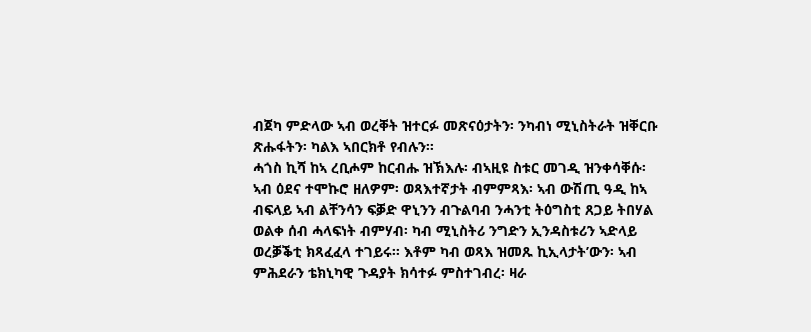ብጀካ ምድላው ኣብ ወረቐት ዝተርፉ መጽናዕታትን፡ ንካብነ ሚኒስትራት ዝቐርቡ ጽሑፋትን፡ ካልእ ኣበርክቶ የብሉን፡፡
ሓጎስ ኪሻ ከኣ ረቢሖም ከርብሑ ዝኽእሉ፡ ብኣዚዩ ስቱር መገዲ ዝንቀሳቐሱ፡ ኣብ ዕደና ተሞኩሮ ዘለዎም፡ ወጻእተኛታት ብምምጻእ፡ ኣብ ውሽጢ ዓዲ ከኣ ብፍላይ ኣብ ልቸንሳን ፍቓድ ዋኒንን ብጉልባብ ንሓንቲ ትዕግስቲ ጸጋይ ትበሃል ወልቀ ሰብ ሓላፍነት ብምሃብ፡ ካብ ሚኒስትሪ ንግድን ኢንዳስቱሪን ኣድላይ ወረቓቕቲ ክጻፈፈላ ተገይሩ፡፡ እቶም ካብ ወጻእ ዝመጹ ኪኢላታት’ውን፡ ኣብ ምሕደራን ቴክኒካዊ ጉዳያት ክሳተፉ ምስተገብረ፡ ዛራ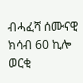ብሓፈሻ ሰሙናዊ ክሳብ 60 ኪሎ ወርቂ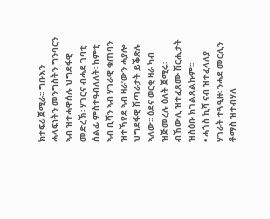ክተፍሪ ጀሚራ፡፡ ግቡእን ሓላፍነትን መንግስትን ግንባርን ኣብ ዝተሓዋሰሉ ህግደፋዊ መድረኽ፡ ሃገርና ብሓደ ገባቲ ሰልፊ ምስተዓብለለት፡ ከምቲ ኣብ ቢሻን ኣብ ሃገራዊ ቁጠባን ዝተኻየደ ኣብ ዛራ’ውን ሓያሎ ህግደፋዊ ሽጣራታት ይቕጽሉ ኣለው፡፡ ዕደና ወርቂ ዛራ ካብ ዝጅመረሉ ዕለት ጀሚሩ፡ ብኸውሊ ዝተፈጸሙ ሽርሒታት ዝስዕቡ ክገልጸልኩም፡፡
• ሓጎስ ኪሻ ናብ ዝተፈላለያ ሃገራት ተጓዒዙ፡ ንሓደ መርሊን ቶማስ ዝተብሃለ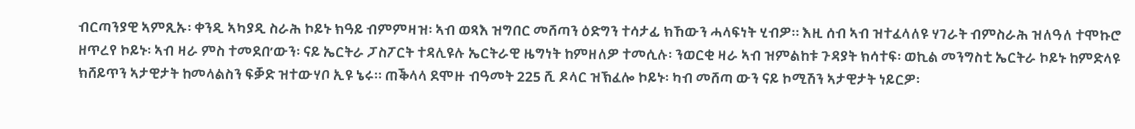ብርጣንያዊ ኣምጺኡ፡ ቀንዲ ኣካያዲ ስራሕ ኮይኑ ክዓይ ብምምዛዝ፡ ኣብ ወጻእ ዝግበር መሸጣን ዕድግን ተሳታፊ ክኸውን ሓላፍነት ሂብዎ፡፡ እዚ ሰብ ኣብ ዝተፈላለዩ ሃገራት ብምስራሕ ዝለዓለ ተሞኩሮ ዘጥረየ ኮይኑ፡ ኣብ ዛራ ምስ ተመደበ’ውን፡ ናይ ኤርትራ ፓስፖርት ተዳሊዩሉ ኤርትራዊ ዜግነት ከምዘለዎ ተመሲሉ፡ ንወርቂ ዛራ ኣብ ዝምልከቱ ጉዳያት ክሳተፍ፡ ወኪል መንግስቲ ኤርትራ ኮይኑ ከምድላዩ ክሸይጥን ኣታዊታት ከመላልስን ፍቓድ ዝተውሃቦ ኢዩ ኔሩ፡፡ ጠቕላላ ደሞዙ ብዓመት 225 ሺ ዶላር ዝኽፈሎ ኮይኑ፡ ካብ መሸጣ ውን ናይ ኮሚሽን ኣታዊታት ነይርዎ፡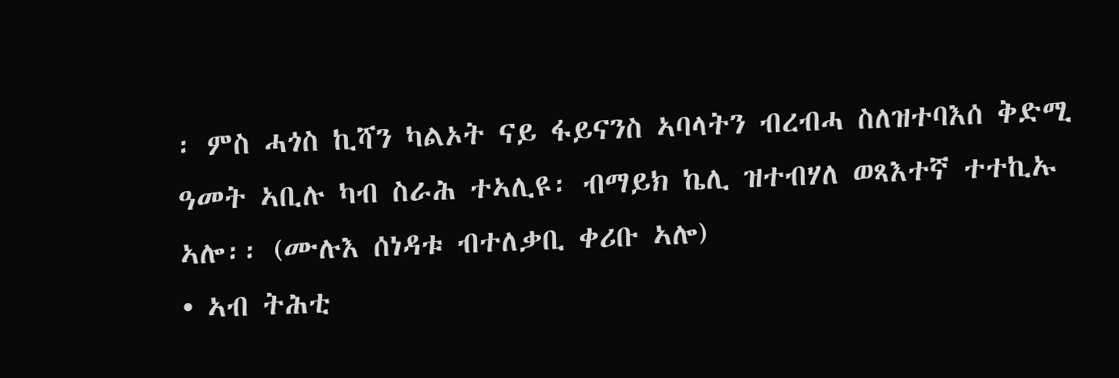፡ ምስ ሓጎስ ኪሻን ካልኦት ናይ ፋይናንስ ኣባላትን ብረብሓ ስለዝተባእሰ ቅድሚ ዓመት ኣቢሉ ካብ ስራሕ ተኣሊዩ፡ ብማይክ ኬሊ ዝተብሃለ ወጻእተኛ ተተኪኡ ኣሎ፡፡ (ሙሉእ ሰነዳቱ ብተለቃቢ ቀሪቡ ኣሎ)
• ኣብ ትሕቲ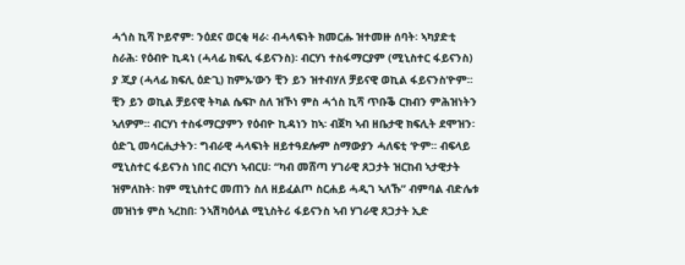ሓጎስ ኪሻ ኮይኖም፡ ንዕደና ወርቂ ዛራ፡ ብሓላፍነት ክመርሑ ዝተመዙ ሰባት፡ ኣካያድቲ ስራሕ፡ የዕብዮ ኪዳነ (ሓላፊ ክፍሊ ፋይናንስ)፡ ብርሃነ ተስፋማርያም (ሚኒስተር ፋይናንስ) ያ ጂያ (ሓላፊ ክፍሊ ዕድጊ) ከምኡ’ውን ቺን ይን ዝተብሃለ ቻይናዊ ወኪል ፋይናንስ’ዮም፡፡ ቺን ይን ወኪል ቻይናዊ ትካል ሴፍኮ ስለ ዝኾነ ምስ ሓጎስ ኪሻ ጥቡቕ ርክብን ምሕዝነትን ኣለዎም፡፡ ብርሃነ ተስፋማርያምን የዕብዮ ኪዳነን ከኣ፡ ብጀካ ኣብ ዘቤታዊ ክፍሊት ደሞዝን፡ ዕድጊ መሳርሒታትን፡ ግብራዊ ሓላፍነት ዘይተዓደሎም ስማውያን ሓለፍቲ ‘ዮም፡፡ ብፍላይ ሚኒስተር ፋይናንስ ነበር ብርሃነ ኣብርሀ፡ “ካብ መሸጣ ሃገራዊ ጸጋታት ዝርከብ ኣታዊታት ዝምለከት፡ ከም ሚኒስተር መጠን ስለ ዘይፈልጦ ስርሐይ ሓዲገ ኣለኹ” ብምባል ብድሌቱ መዝነቱ ምስ ኣረከበ፡ ንኣሽካዕላል ሚኒስትሪ ፋይናንስ ኣብ ሃገራዊ ጸጋታት ኢድ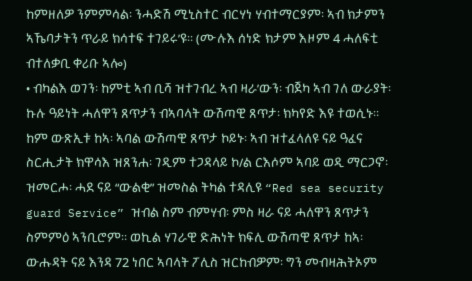ከምዘለዎ ንምምሳል፡ ንሓድሽ ሚኒስተር ብርሃነ ሃብተማርያም፡ ኣብ ክታምን ኣኼባታትን ጥራይ ክሳተፍ ተገይሩ’ዩ፡፡ (ሙሉእ ሰነድ ክታም እዞም 4 ሓለፍቲ ብተለቃቢ ቀሪቡ ኣሎ)
• ብካልእ ወገን፡ ከምቲ ኣብ ቢሻ ዝተገብረ ኣብ ዛራ’ውን፡ ብጀካ ኣብ ገለ ውራያት፡ ኩሉ ዓይነት ሓለዋን ጸጥታን ብኣባላት ውሽጣዊ ጸጥታ፡ ክካየድ እዩ ተወሲኑ፡፡ ከም ውጽኢቱ ከኣ፡ ኣባል ውሽጣዊ ጸጥታ ኮይኑ፡ ኣብ ዝተፈላለዩ ናይ ዓፈና ስርሒታት ክዋሳእ ዝጸንሐ፡ ገዲም ተጋዳላይ ኮ/ል ርእሶም ኣባይ ወዲ ማርጋኖ፡ ዝመርሖ፡ ሓደ ናይ “ውልቂ” ዝመስል ትካል ተዳሊዩ “Red sea security guard Service” ዝብል ስም ብምሃብ፡ ምስ ዛራ ናይ ሓለዋን ጸጥታን ስምምዕ ኣንቢሮም፡፡ ወኪል ሃገራዊ ድሕነት ክፍሊ ውሽጣዊ ጸጥታ ከኣ፡ ውሑዳት ናይ እንዳ 72 ነበር ኣባላት ፖሊስ ዝርከብዎም፡ ግን መብዛሕትኦም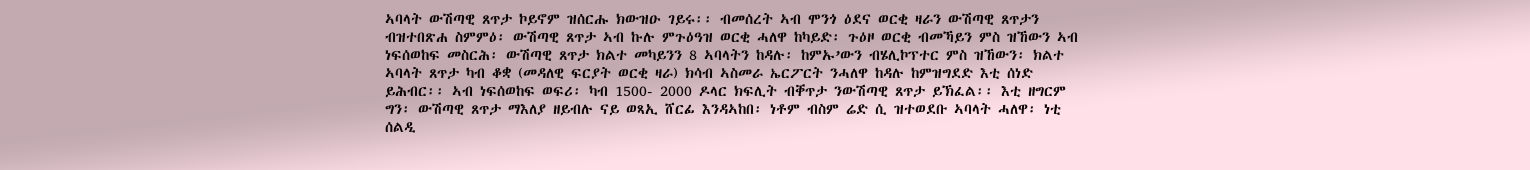ኣባላት ውሽጣዊ ጸጥታ ኮይኖም ዝሰርሑ ክውዝዑ ገይሩ፡፡ ብመሰረት ኣብ ሞንጎ ዕደና ወርቂ ዛራን ውሽጣዊ ጸጥታን ብዝተበጽሐ ስምምዕ፡ ውሽጣዊ ጸጥታ ኣብ ኩሉ ምጉዕዓዝ ወርቂ ሓለዋ ከካይድ፡ ጉዕዞ ወርቂ ብመኻይን ምስ ዝኸውን ኣብ ነፍሰወከፍ መስርሕ፡ ውሽጣዊ ጸጥታ ክልተ መካይንን 8 ኣባላትን ከዳሉ፡ ከምኡ’ውን ብሄሊኮፕተር ምስ ዝኸውን፡ ክልተ ኣባላት ጸጥታ ካብ ቆቋ (መዳለዊ ፍርያት ወርቂ ዛራ) ክሳብ ኣስመራ ኤርፖርት ንሓለዋ ከዳሉ ከምዝግደድ እቲ ሰነድ ይሕብር፡፡ ኣብ ነፍሰወከፍ ወፍሪ፡ ካብ 1500- 2000 ዶላር ክፍሊት ብቐጥታ ንውሽጣዊ ጸጥታ ይኽፈል፡፡ እቲ ዘግርም ግን፡ ውሽጣዊ ጸጥታ ማእለያ ዘይብሉ ናይ ወጻኢ ሸርፊ እንዳኣከበ፡ ነቶም ብስም ሬድ ሲ ዝተወደቡ ኣባላት ሓለዋ፡ ነቲ ሰልዲ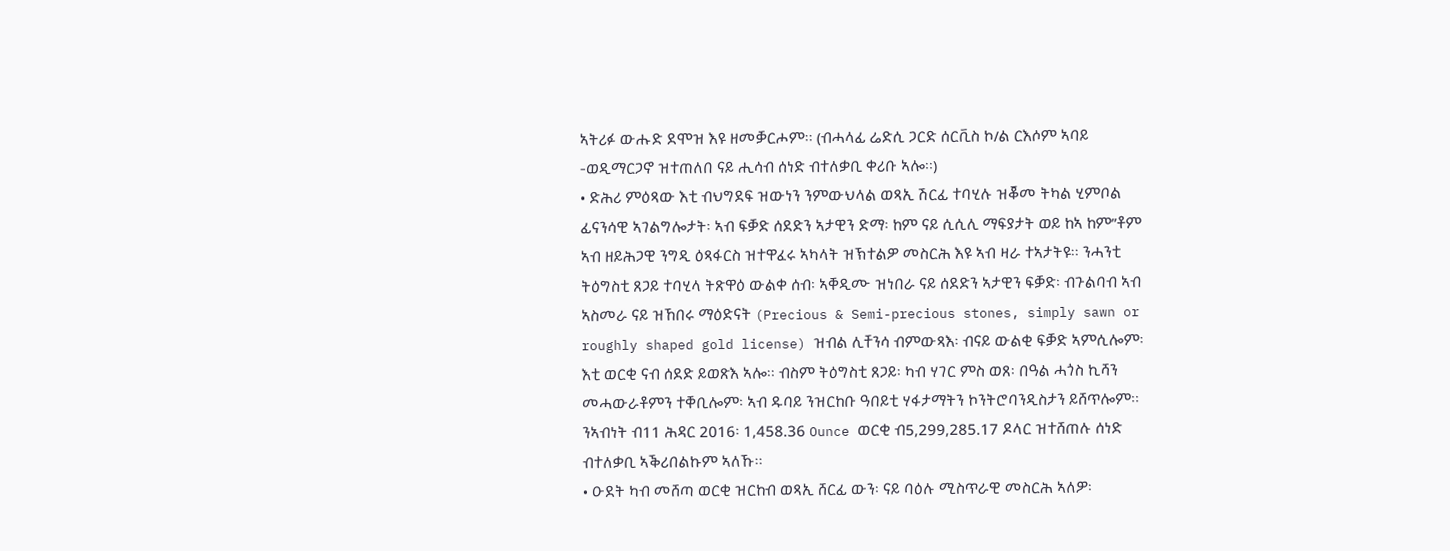ኣትሪፉ ውሑድ ደሞዝ እዩ ዘመቓርሖም፡፡ (ብሓላፊ ሬድሲ ጋርድ ሰርቪስ ኮ/ል ርእሶም ኣባይ -ወዲማርጋኖ ዝተጠለበ ናይ ሒሳብ ሰነድ ብተለቃቢ ቀሪቡ ኣሎ፡፡)
• ድሕሪ ምዕጻው እቲ ብህግደፍ ዝውነን ንምውህላል ወጻኢ ሽርፊ ተባሂሉ ዝቖመ ትካል ሂምቦል ፊናንሳዊ ኣገልግሎታት፡ ኣብ ፍቓድ ሰደድን ኣታዊን ድማ፡ ከም ናይ ሲሲሊ ማፍያታት ወይ ከኣ ከም”ቶም ኣብ ዘይሕጋዊ ንግዲ ዕጻፋርስ ዝተዋፈሩ ኣካላት ዝኽተልዎ መስርሕ እዩ ኣብ ዛራ ተኣታትዩ፡፡ ንሓንቲ ትዕግስቲ ጸጋይ ተባሂላ ትጽዋዕ ውልቀ ሰብ፡ ኣቐዲሙ ዝነበራ ናይ ሰደድን ኣታዊን ፍቓድ፡ ብጉልባብ ኣብ ኣስመራ ናይ ዝኸበሩ ማዕድናት (Precious & Semi-precious stones, simply sawn or roughly shaped gold license) ዝብል ሊቸንሳ ብምውጻእ፡ ብናይ ውልቂ ፍቓድ ኣምሲሎም፡ እቲ ወርቂ ናብ ሰደድ ይወጽእ ኣሎ፡፡ ብስም ትዕግስቲ ጸጋይ፡ ካብ ሃገር ምስ ወጸ፡ በዓል ሓጎስ ኪሻን መሓውራቶምን ተቐቢሎም፡ ኣብ ዱባይ ንዝርከቡ ዓበይቲ ሃፋታማትን ኮንትሮባንዲስታን ይሸጥሎም፡፡ ንኣብነት ብ11 ሕዳር 2016፡ 1,458.36 Ounce ወርቂ ብ5,299,285.17 ዶላር ዝተሸጠሉ ሰነድ ብተለቃቢ ኣቕሪበልኩም ኣለኹ፡፡
• ዑደት ካብ መሸጣ ወርቂ ዝርከብ ወጻኢ ሸርፊ ውን፡ ናይ ባዕሉ ሚስጥራዊ መስርሕ ኣለዎ፡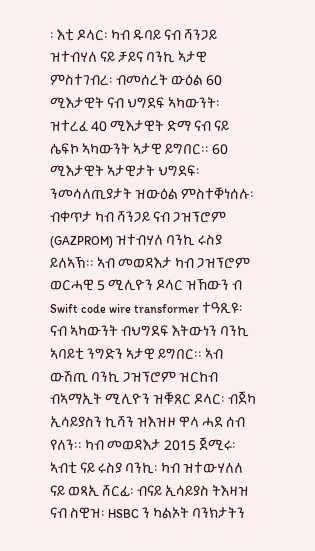፡ እቲ ዶላር፡ ካብ ዱባይ ናብ ሻንጋይ ዝተብሃለ ናይ ቻይና ባንኪ ኣታዊ ምስተገብረ፡ ብመሰረት ውዕል 60 ሚእታዊት ናብ ህግደፍ ኣካውንት፡ ዝተረፈ 40 ሚእታዊት ድማ ናብ ናይ ሴፍኮ ኣካውንት ኣታዊ ይግበር፡፡ 60 ሚእታዊት ኣታዊታት ህግደፍ፡ ንመሳለጢያታት ዝውዕል ምስተቐነሰሉ፡ ብቀጥታ ካብ ሻንጋይ ናብ ጋዝፕሮም (GAZPROM) ዝተብሃለ ባንኪ ሩስያ ይለኣኽ፡፡ ኣብ መወዳእታ ካብ ጋዝፕሮም ወርሓዊ 5 ሚሊዮን ዶላር ዝኸውን ብ Swift code wire transformer ተዓጺዩ፡ ናብ ኣካውንት ብህግደፍ እትውነን ባንኪ ኣባይቲ ንግድን ኣታዊ ይግበር፡፡ ኣብ ውሽጢ ባንኪ ጋዝፕሮም ዝርከብ ብኣማኢት ሚሊዮን ዝቑጸር ዶላር፡ ብጀካ ኢሳይያስን ኪሻን ዝእዝዞ ዋላ ሓደ ሰብ የለን፡፡ ካብ መወዳእታ 2015 ጀሚሩ፡ ኣብቲ ናይ ሩስያ ባንኪ፡ ካብ ዝተውሃለለ ናይ ወጻኢ ሸርፊ፡ ብናይ ኢሳይያስ ትእዛዝ ናብ ስዊዝ፡ HSBC ን ካልኦት ባንክታትን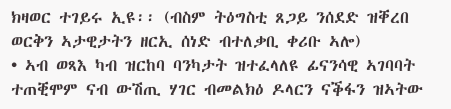ክዛወር ተገይሩ ኢዩ፡፡ (ብስም ትዕግስቲ ጸጋይ ንሰደድ ዝቐረበ ወርቅን ኣታዊታትን ዘርኢ ሰነድ ብተለቃቢ ቀሪቡ ኣሎ)
• ኣብ ወጻእ ካብ ዝርከባ ባንካታት ዝተፈላለዩ ፊናንሳዊ ኣገባባት ተጠቒሞም ናብ ውሽጢ ሃገር ብመልክዕ ዶላርን ናቕፋን ዝኣትው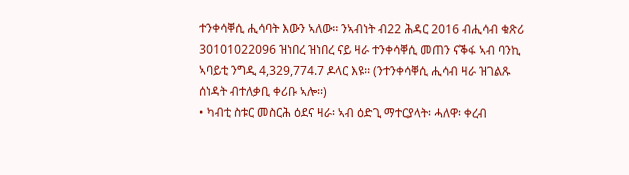ተንቀሳቐሲ ሒሳባት እውን ኣለው፡፡ ንኣብነት ብ22 ሕዳር 2016 ብሒሳብ ቁጽሪ 30101022096 ዝነበረ ዝነበረ ናይ ዛራ ተንቀሳቐሲ መጠን ናቕፋ ኣብ ባንኪ ኣባይቲ ንግዲ 4,329,774.7 ዶላር እዩ፡፡ (ንተንቀሳቐሲ ሒሳብ ዛራ ዝገልጹ ሰነዳት ብተለቃቢ ቀሪቡ ኣሎ፡፡)
• ካብቲ ስቱር መስርሕ ዕደና ዛራ፡ ኣብ ዕድጊ ማተርያላት፡ ሓለዋ፡ ቀረብ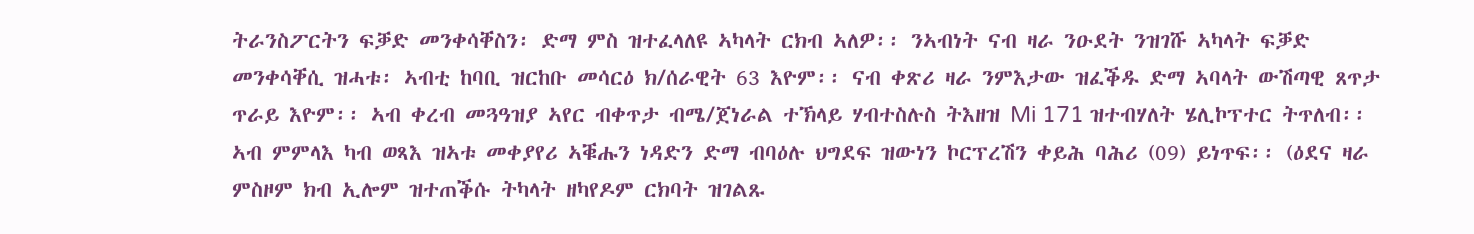ትራንስፖርትን ፍቓድ መንቀሳቐስን፡ ድማ ምስ ዝተፈላለዩ ኣካላት ርክብ ኣለዎ፡፡ ንኣብነት ናብ ዛራ ንዑደት ንዝገሹ ኣካላት ፍቓድ መንቀሳቐሲ ዝሓቱ፡ ኣብቲ ከባቢ ዝርከቡ መሳርዕ ክ/ሰራዊት 63 እዮም፡፡ ናብ ቀጽሪ ዛራ ንምእታው ዝፈቕዱ ድማ ኣባላት ውሽጣዊ ጸጥታ ጥራይ እዮም፡፡ ኣብ ቀረብ መጓዓዝያ ኣየር ብቀጥታ ብሜ/ጀነራል ተኽላይ ሃብተስሉስ ትእዘዝ Mi 171 ዝተብሃለት ሄሊኮፕተር ትጥለብ፡፡ ኣብ ምምላእ ካብ ወጻእ ዝኣቱ መቀያየሪ ኣቑሑን ነዳድን ድማ ብባዕሉ ህግደፍ ዝውነን ኮርፕረሽን ቀይሕ ባሕሪ (09) ይነጥፍ፡፡ (ዕደና ዛራ ምስዞም ክብ ኢሎም ዝተጠቕሱ ትካላት ዘካየዶም ርክባት ዝገልጹ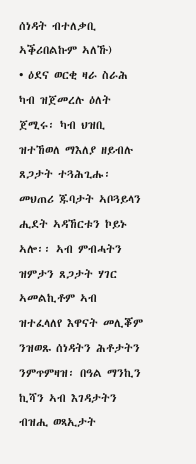ሰነዳት ብተለቃቢ ኣቕሪበልኩም ኣለኹ)
• ዕደና ወርቂ ዛራ ስራሕ ካብ ዝጀመረሉ ዕለት ጀሚሩ፡ ካብ ህዝቢ ዝተኸወለ ማእለያ ዘይብሉ ጸጋታት ተጓሕጊሑ፡ መህጠሪ ጁባታት ኣቦጓይላን ሒደት ኣዳኸርቱን ኮይኑ ኣሎ፡፡ ኣብ ምብሓትን ዝምታን ጸጋታት ሃገር ኣመልኪቶም ኣብ ዝተፈላለየ እዋናት መሊቖም ንዝወጹ ሰነዳትን ሕቶታትን ንምጥምዛዝ፡ በዓል ማንኪን ኪሻን ኣብ እገዳታትን ብዝሒ ወጻኢታት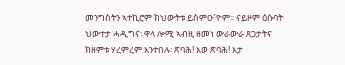መንግስትን ኣተኪሮም ክህውትቱ ይስምዑ’ዮም፡፡ ናይዞም ዕሱባት ህውተታ ሓዲግና፡ ዋላ ሎሚ ኣብዚ ዘመነ ውራውራ ጸጋታትና ክዘምቱ ሃረምረም እንተበሉ፡ ጽባሕ! እወ ጽባሕ! እታ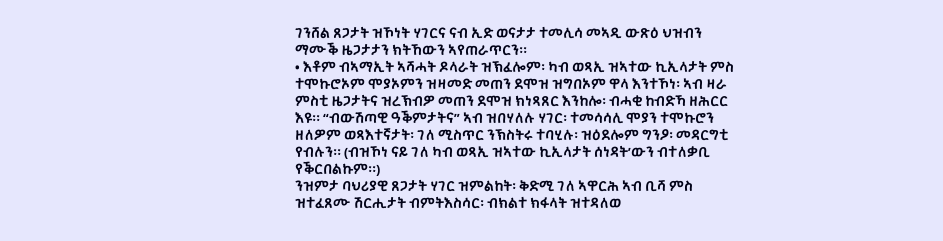ገንሸል ጸጋታት ዝኾነት ሃገርና ናብ ኢድ ወናታታ ተመሊሳ መኣዲ ውጽዕ ህዝብን ማሙቕ ዜጋታታን ክትኸውን ኣየጠራጥርን፡፡
• እቶም ብኣማኢት ኣሻሓት ዶላራት ዝኽፈሎም፡ ካብ ወጻኢ ዝኣተው ኪኢላታት ምስ ተሞኩሮኦም ሞያኦምን ዝዛመድ መጠን ደሞዝ ዝግበኦም ዋላ እንተኾነ፡ ኣብ ዛራ ምስቲ ዜጋታትና ዝረኽብዎ መጠን ደሞዝ ክነጻጸር እንከሎ፡ ብሓቂ ከብድኻ ዘሕርር እዩ፡፡ “ብውሽጣዊ ዓቕምታትና” ኣብ ዝበሃለሉ ሃገር፡ ተመሳሳሊ ሞያን ተሞኩሮን ዘለዎም ወጻእተኛታት፡ ገለ ሚስጥር ንኽስትሩ ተባሂሉ፡ ዝዕደሎም ግንዖ፡ መዳርግቲ የብሉን፡፡ (ብዝኾነ ናይ ገለ ካብ ወጻኢ ዝኣተው ኪኢላታት ሰነዳት’ውን ብተለቃቢ የቕርበልኩም፡፡)
ንዝምታ ባህሪያዊ ጸጋታት ሃገር ዝምልከት፡ ቅድሚ ገለ ኣዋርሕ ኣብ ቢሻ ምስ ዝተፈጸሙ ሽርሒታት ብምትእስሳር፡ ብክልተ ክፋላት ዝተዳለወ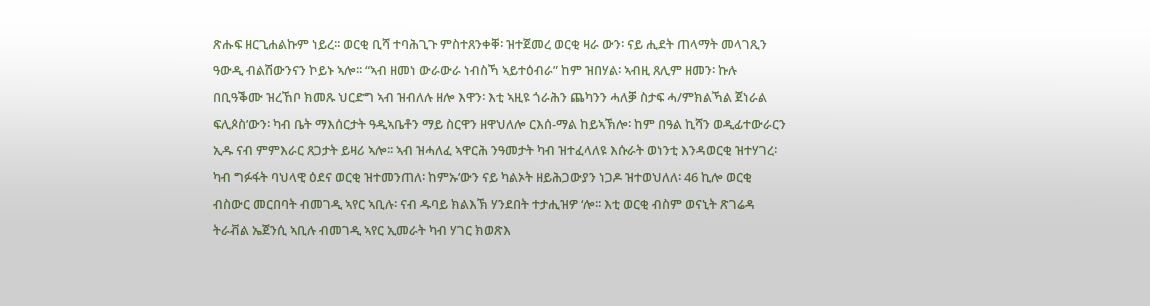ጽሑፍ ዘርጊሐልኩም ነይረ፡፡ ወርቂ ቢሻ ተባሕጊጉ ምስተጸንቀቐ፡ ዝተጀመረ ወርቂ ዛራ ውን፡ ናይ ሒደት ጠላማት መላገጺን ዓውዲ ብልሽውንናን ኮይኑ ኣሎ፡፡ “ኣብ ዘመነ ውራውራ ነብስኻ ኣይተዕብራ” ከም ዝበሃል፡ ኣብዚ ጸሊም ዘመን፡ ኩሉ በቢዓቕሙ ዝረኸቦ ክመጹ ህርድግ ኣብ ዝብለሉ ዘሎ እዋን፡ እቲ ኣዚዩ ጎራሕን ጨካንን ሓለቓ ስታፍ ሓ/ምክልኻል ጀነራል ፍሊጶስ’ውን፡ ካብ ቤት ማእሰርታት ዓዲኣቤቶን ማይ ስርዋን ዘዋህለሎ ርእሰ-ማል ከይኣኽሎ፡ ከም በዓል ኪሻን ወዲፊተውራርን ኢዱ ናብ ምምእራር ጸጋታት ይዛሪ ኣሎ፡፡ ኣብ ዝሓለፈ ኣዋርሕ ንዓመታት ካብ ዝተፈላለዩ እሱራት ወነንቲ እንዳወርቂ ዝተሃገረ፡ ካብ ግፉፋት ባህላዊ ዕደና ወርቂ ዝተመንጠለ፡ ከምኡ’ውን ናይ ካልኦት ዘይሕጋውያን ነጋዶ ዝተወህለለ፡ 46 ኪሎ ወርቂ ብስውር መርበባት ብመገዲ ኣየር ኣቢሉ፡ ናብ ዱባይ ክልእኽ ሃንደበት ተታሒዝዎ ‘ሎ፡፡ እቲ ወርቂ ብስም ወናኒት ጽገሬዳ ትራቭል ኤጀንሲ ኣቢሉ ብመገዲ ኣየር ኢመራት ካብ ሃገር ክወጽእ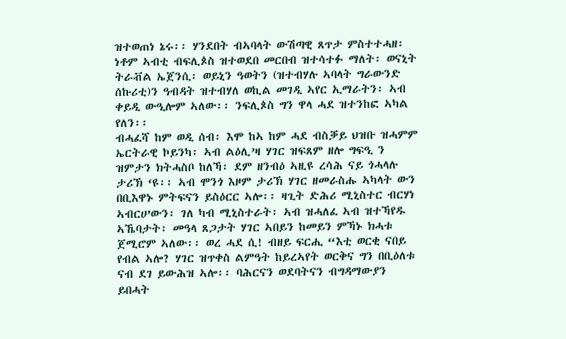ዝተወጠነ ኔሩ፡፡ ሃንደበት ብኣባላት ውሽጣዊ ጸጥታ ምስተተሓዘ፡ ነቶም ኣብቲ ብፍሊጶስ ዝተወደበ መርበብ ዝተሳተፉ ማለት፡ ወናኒት ትራቭል ኤጀንሲ፡ ወይኒን ዓወትን (ዝተብሃሉ ኣባላት ግራውንድ ሰኩሪቲ)ን ዓብዳት ዝተብሃለ ወኪል መገዲ ኣየር ኢማራትን፡ ኣብ ቀይዲ ውዒሎም ኣለው፡፡ ንፍሊጶስ ግን ዋላ ሓደ ዝተንከፎ ኣካል የለን፡፡
ብሓፈሻ ከም ወዲ ሰብ፡ እሞ ከኣ ከም ሓደ ብስቓይ ህዝቡ ዝሓምም ኤርትራዊ ኮይንካ፡ ኣብ ልዕሊ’ዛ ሃገር ዝፍጸም ዘሎ ግፍዒ ን ዝምታን ክትሓስቦ ከለኻ፡ ደም ዘንብዕ ኣዚዩ ረሳሕ ናይ ጎሓላሉ ታሪኽ ‘ዩ፡፡ ኣብ ሞንጎ እዞም ታሪኽ ሃገር ዘመራስሑ ኣካላት ውን በቢእዋኑ ምትፍናን ይስዕርር ኣሎ፡፡ ዛጊት ድሕሪ ሚኒስተር ብርሃነ ኣብርሀ’ውን፡ ገለ ካብ ሚኒስተራት፡ ኣብ ዝሓለፈ ኣብ ዝተኻየዱ ኣኼባታት፡ መዓላ ጸጋታት ሃገር ኣበይን ከመይን ምኻኑ ክሓቱ ጀሚሮም ኣለው፡፡ ወረ ሓደ ሲ! ብዘይ ፍርሒ “እቲ ወርቂ ናበይ የብል ኣሎ? ሃገር ዝጥቀስ ልምዓት ከይረኣየት ወርቅና ግን በቢዕለቱ ናብ ደገ ይውሕዝ ኣሎ፡፡ ባሕርናን ወደባትናን ብግዳማውያን ይበሓት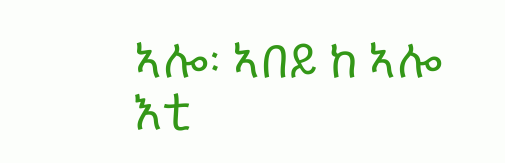ኣሎ፡ ኣበይ ከ ኣሎ እቲ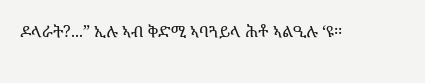ዶላራት?...” ኢሉ ኣብ ቅድሚ ኣባጓይላ ሕቶ ኣልዒሉ ‘ዩ፡፡